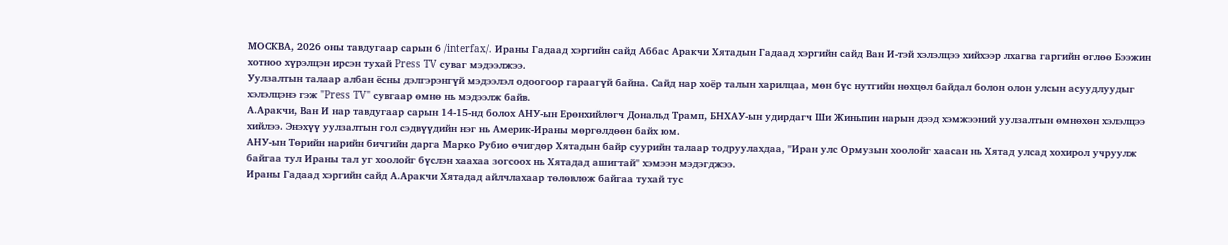МОСКВА, 2026 оны тавдугаар сарын 6 /interfax/. Ираны Гадаад хэргийн сайд Аббас Аракчи Хятадын Гадаад хэргийн сайд Ван И-тэй хэлэлцээ хийхээр лхагва гаргийн өглөө Бээжин хотноо хүрэлцэн ирсэн тухай Press TV суваг мэдээлжээ.
Уулзалтын талаар албан ёсны дэлгэрэнгүй мэдээлэл одоогоор гараагүй байна. Сайд нар хоёр талын харилцаа, мөн бүс нутгийн нөхцөл байдал болон олон улсын асуудлуудыг хэлэлцэнэ гэж "Press TV" сувгаар өмнө нь мэдээлж байв.
А.Аракчи, Ван И нар тавдугаар сарын 14-15-нд болох АНУ-ын Ерөнхийлөгч Дональд Трамп, БНХАУ-ын удирдагч Ши Жиньпин нарын дээд хэмжээний уулзалтын өмнөхөн хэлэлцээ хийлээ. Энэхүү уулзалтын гол сэдвүүдийн нэг нь Америк-Ираны мөргөлдөөн байх юм.
АНУ-ын Төрийн нарийн бичгийн дарга Марко Рубио өчигдөр Хятадын байр суурийн талаар тодруулахдаа, "Иран улс Ормузын хоолойг хаасан нь Хятад улсад хохирол учруулж байгаа тул Ираны тал уг хоолойг бүслэн хаахаа зогсоох нь Хятадад ашигтай" хэмээн мэдэгджээ.
Ираны Гадаад хэргийн сайд А.Аракчи Хятадад айлчлахаар төлөвлөж байгаа тухай тус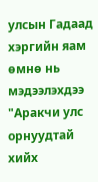улсын Гадаад хэргийн яам өмнө нь мэдээлэхдээ "Аракчи улс орнуудтай хийх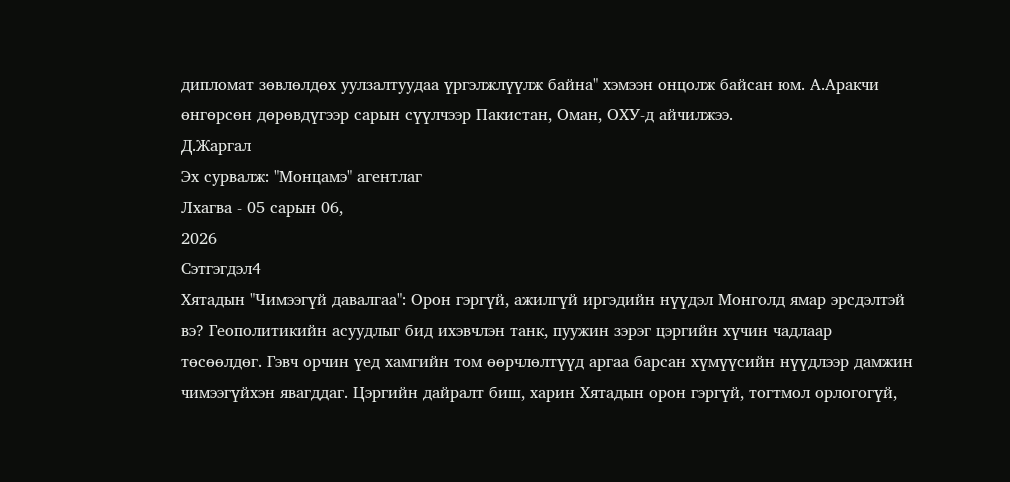дипломат зөвлөлдөх уулзалтуудаа үргэлжлүүлж байна" хэмээн онцолж байсан юм. А.Аракчи өнгөрсөн дөрөвдүгээр сарын сүүлчээр Пакистан, Оман, ОХУ-д айчилжээ.
Д.Жаргал
Эх сурвалж: "Монцамэ" агентлаг
Лхагва - 05 сарын 06,
2026
Сэтгэгдэл4
Хятадын "Чимээгүй давалгаа": Орон гэргүй, ажилгүй иргэдийн нүүдэл Монголд ямар эрсдэлтэй вэ? Геополитикийн асуудлыг бид ихэвчлэн танк, пуужин зэрэг цэргийн хүчин чадлаар төсөөлдөг. Гэвч орчин үед хамгийн том өөрчлөлтүүд аргаа барсан хүмүүсийн нүүдлээр дамжин чимээгүйхэн явагддаг. Цэргийн дайралт биш, харин Хятадын орон гэргүй, тогтмол орлогогүй,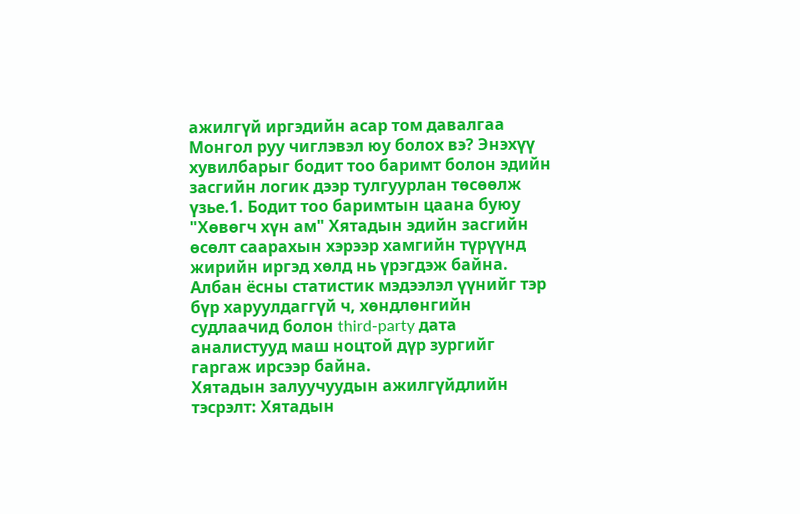ажилгүй иргэдийн асар том давалгаа Монгол руу чиглэвэл юу болох вэ? Энэхүү хувилбарыг бодит тоо баримт болон эдийн засгийн логик дээр тулгуурлан төсөөлж үзье.1. Бодит тоо баримтын цаана буюу "Хөвөгч хүн ам" Хятадын эдийн засгийн өсөлт саарахын хэрээр хамгийн түрүүнд жирийн иргэд хөлд нь үрэгдэж байна. Албан ёсны статистик мэдээлэл үүнийг тэр бүр харуулдаггүй ч, хөндлөнгийн судлаачид болон third-party дата аналистууд маш ноцтой дүр зургийг гаргаж ирсээр байна.
Хятадын залуучуудын ажилгүйдлийн тэсрэлт: Хятадын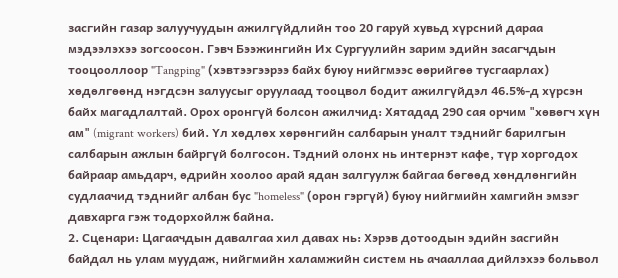засгийн газар залуучуудын ажилгүйдлийн тоо 20 гаруй хувьд хүрсний дараа мэдээлэхээ зогсоосон. Гэвч Бээжингийн Их Сургуулийн зарим эдийн засагчдын тооцооллоор "Tangping" (хэвтээгээрээ байх буюу нийгмээс өөрийгөө тусгаарлах) хөдөлгөөнд нэгдсэн залуусыг оруулаад тооцвол бодит ажилгүйдэл 46.5%-д хүрсэн байх магадлалтай. Орох оронгүй болсон ажилчид: Хятадад 290 сая орчим "хөвөгч хүн ам" (migrant workers) бий. Үл хөдлөх хөрөнгийн салбарын уналт тэднийг барилгын салбарын ажлын байргүй болгосон. Тэдний олонх нь интернэт кафе, түр хоргодох байраар амьдарч, өдрийн хоолоо арай ядан залгуулж байгаа бөгөөд хөндлөнгийн судлаачид тэднийг албан бус "homeless" (орон гэргүй) буюу нийгмийн хамгийн эмзэг давхарга гэж тодорхойлж байна.
2. Сценари: Цагаачдын давалгаа хил давах нь: Хэрэв дотоодын эдийн засгийн байдал нь улам муудаж, нийгмийн халамжийн систем нь ачааллаа дийлэхээ больвол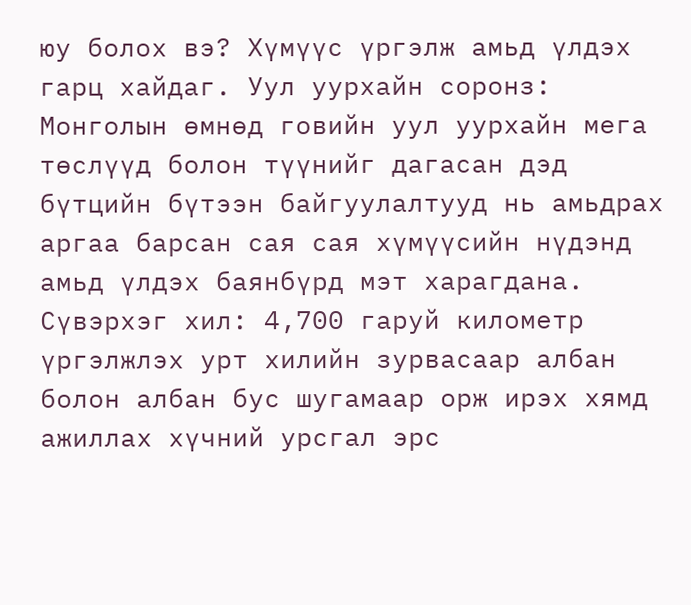юу болох вэ? Хүмүүс үргэлж амьд үлдэх гарц хайдаг. Уул уурхайн соронз: Монголын өмнөд говийн уул уурхайн мега төслүүд болон түүнийг дагасан дэд бүтцийн бүтээн байгуулалтууд нь амьдрах аргаа барсан сая сая хүмүүсийн нүдэнд амьд үлдэх баянбүрд мэт харагдана. Сүвэрхэг хил: 4,700 гаруй километр үргэлжлэх урт хилийн зурвасаар албан болон албан бус шугамаар орж ирэх хямд ажиллах хүчний урсгал эрс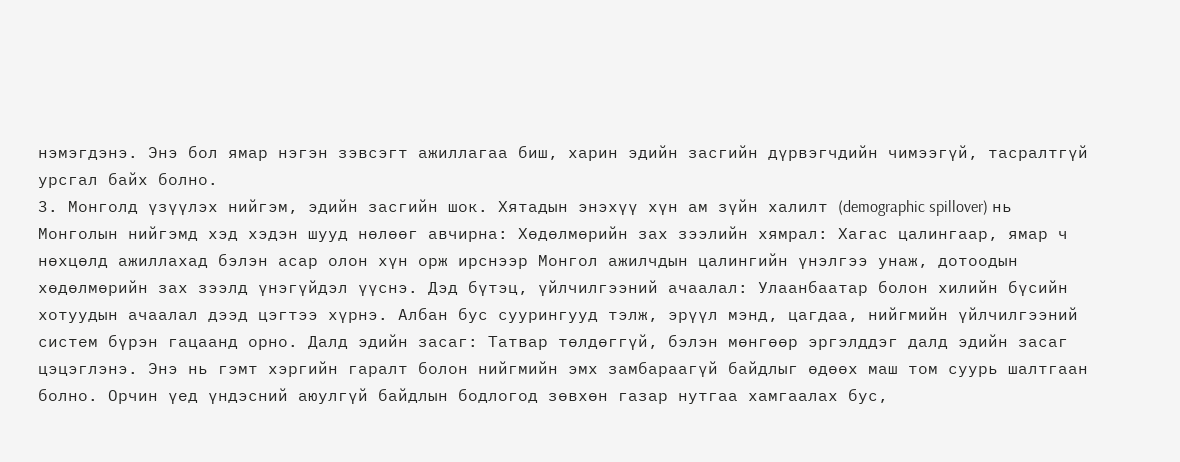нэмэгдэнэ. Энэ бол ямар нэгэн зэвсэгт ажиллагаа биш, харин эдийн засгийн дүрвэгчдийн чимээгүй, тасралтгүй урсгал байх болно.
3. Монголд үзүүлэх нийгэм, эдийн засгийн шок. Хятадын энэхүү хүн ам зүйн халилт (demographic spillover) нь Монголын нийгэмд хэд хэдэн шууд нөлөөг авчирна: Хөдөлмөрийн зах зээлийн хямрал: Хагас цалингаар, ямар ч нөхцөлд ажиллахад бэлэн асар олон хүн орж ирснээр Монгол ажилчдын цалингийн үнэлгээ унаж, дотоодын хөдөлмөрийн зах зээлд үнэгүйдэл үүснэ. Дэд бүтэц, үйлчилгээний ачаалал: Улаанбаатар болон хилийн бүсийн хотуудын ачаалал дээд цэгтээ хүрнэ. Албан бус суурингууд тэлж, эрүүл мэнд, цагдаа, нийгмийн үйлчилгээний систем бүрэн гацаанд орно. Далд эдийн засаг: Татвар төлдөггүй, бэлэн мөнгөөр эргэлддэг далд эдийн засаг цэцэглэнэ. Энэ нь гэмт хэргийн гаралт болон нийгмийн эмх замбараагүй байдлыг өдөөх маш том суурь шалтгаан болно. Орчин үед үндэсний аюулгүй байдлын бодлогод зөвхөн газар нутгаа хамгаалах бус,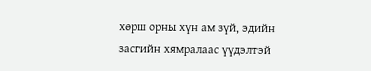хөрш орны хүн ам зүй, эдийн засгийн хямралаас үүдэлтэй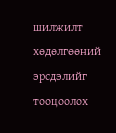шилжилт хөдөлгөөний эрсдэлийг тооцоолох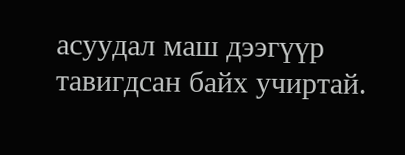асуудал маш дээгүүр тавигдсан байх учиртай.